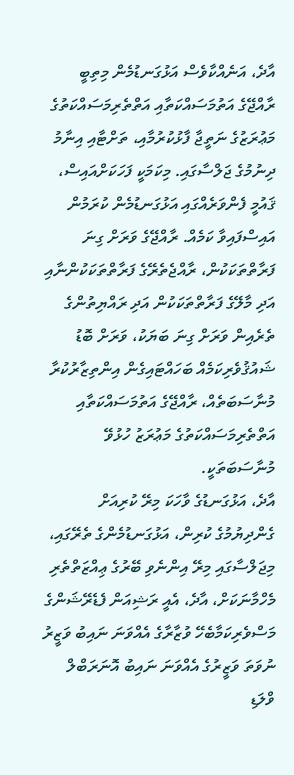އާދެ، އަނެއްކާވެސް އަޅުގަނޑުމެން މިތިބީ ރާއްޖޭގެ އަތުމަސައްކަތާއި އަތްތެރިމަސައްކަތުގެ މަޢުރަޒުގެ ނަތީޖާ ފާޅުކުރުމާއި، ތަށްޓާއި އިނާމު ދިނުމުގެ ޖަލްސާގައި. މިކަމަކީ ފަހަކަށްއައިސް، ޤައުމީ ފެންވަރެއްގައި އަޅުގަނޑުމެން ކުރަމުން އައިސްފައިވާ ކަމެއް. ރާއްޖޭގެ ވަރަށް ގިނަ ފަރާތްތަކަކުން، ރާއްޖެތެރޭގެ ފަރާތްތަކަކުންނާއި އަދި މާލޭގެ ފަރާތްތަކަކުން އަދި ރައްޔިތުންގެ ތެރެއިން ވަރަށް ގިނަ ބަޔަކު، ވަރަށް ބޮޑު ޝައުޤުވެރިކަމެއް ބަހައްޓައިގެން އިންތިޒާރުކުރާ މުނާސަބަތެއް، ރާއްޖޭގެ އަތުމަސައްކަތާއި އަތްތެރިމަސައްކަތުގެ މަޢުރަޒު ހުޅުވޭ މުނާސަބަތަކީ.
އާދެ، އަޅުގަނޑުގެ ވާހަކަ މިރޭ ކުރިއަށް ގެންދިޔުމުގެ ކުރިން، އަޅުގަނޑުމެންގެ ތެރޭގައި، މިޖަލްސާގައި މިރޭ އިންނެވި ބޭރުގެ ޢިއްޒަތްތެރި މެހްމާނަކަށް، އާދެ، އެއީ ރަޝިއަން ފެޑެރޭޝަންގެ މަސްވެރިކަމާބެހޭ ވުޒާރާގެ އެއްވަނަ ނައިބު ވަޒީރު ނުވަތަ ވަޒީރުގެ އެއްވަނަ ނައިބު އޮނަރަބްލް ވްލަޑި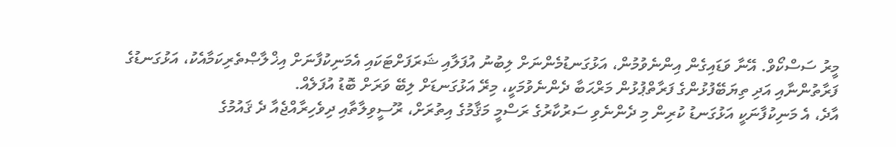މީރު ސަސްކޯވް. އޭނާ ވަޑައިގެން އިންނެވުމުން، އަޅުގަނޑުމެންނަށް ލިބުނު އުފަލާއި ޝަރަފަށްޓަކައި އެމަނިކުފާނަށް އިޚްލާޞްތެރިކަމާއެކު، އަޅުގަނޑުގެ ފަރާތުންނާއި އަދި ތިޔަބޭފުޅުންގެ ފަރާތްޕުޅުން މަރްޙަބާ ދެންނެވުމަކީ، މިރޭ އަޅުގަނޑަށް ލިބޭ ވަރަށް ބޮޑު އުފަލެއް.
އާދެ، އެ މަނިކުފާނަކީ އަޅުގަނޑު ކުރިން މި ދެންނެވި ސަރުކާރުގެ ރަސްމީ މަޤާމުގެ އިތުރަށް، ރޫސީވިލާތާއި ދިވެހިރާއްޖެއާ ދެ ޤައުމުގެ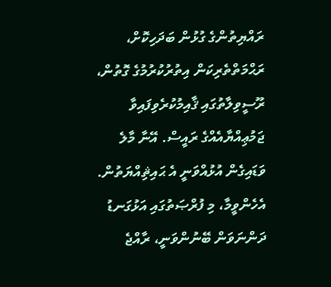ރައްޔިތުންގެ ގުޅުން ބަދަހިކޮށް، ރަޙްމަތްތެރިކަން އިތުރުކުރުމުގެ ގޮތުން، ރޫސީވިލާތުގައި ޤާއިމުކުރެވިފައިވާ ޖަމުޢިއްޔާއެއްގެ ރައީސް. އޭނާ މާލެ ވަޑައިގެން އުޅުއްވަނީ އެ ޙައިޘިއްޔަތުން. އެހެންވީމާ، މި ފުރްޞަތުގައި އަޅުގަނޑު ދަންނަވަން ބޭނުންވަނީ، ރާއްޖެ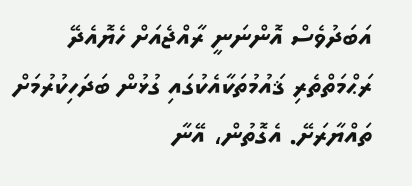އަބަދުވެސް އޮންނަނީ ރާއްޖެއަށް ހެޔޮއެދޭ ރަޙްމަތްތެރި ޤައުމުތަކާއެކުގައި ގުޅުން ބަދަހިކުރުމަށް ތައްޔާރަށޭ. އެގޮތުން، އޭނާ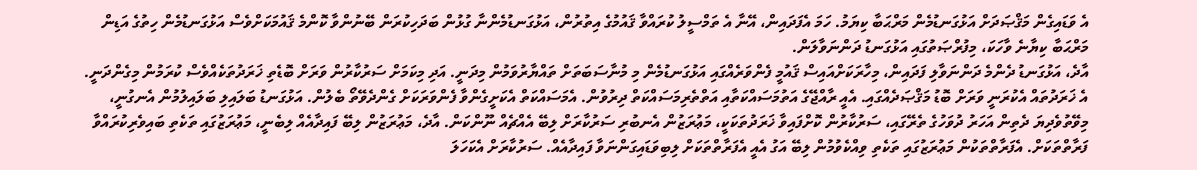އެ ވަޑައިގެން މަޤްޞަދަށް އަޅުގަނޑުމެން މަރްޙަބާ ކިޔަމު. ހަމަ އެފަދައިން، އޭނާ އެ ތަމްސީލު ކުރައްވާ ޤައުމުގެ އިތުރުން، އަޅުގަނޑުމެންނާ ގުޅުން ބަދަހިކުރަން ބޭނުންވާ ކޮންމެ ޤައުމަކަށްވެސް އަޅުގަނޑުމެން ހިތުގެ އަޑިން މަރްޙަބާ ކިޔާނެ ވާހަކަ، މިފުރްޞަތުގައި އަޅުގަނޑު ދަންނަވާލަން.
އާދެ، އަޅުގަނޑު ދެންމެ ދަންނަވާލި ފަދައިން، މިހާރަކަށްއައިސް ޤައުމީ ފެންވަރެއްގައި އަޅުގަނޑުމެން މި މުނާސަބަތަށް ތައްޔާރުވަމުން މިދަނީ. އަދި މިކަމަށް ސަރުކާރުން ވަރަށް ބޮޑެތި ޚަރަދުތަކެއްވެސް ކުރަމުން މިގެންދަނީ. އެ ޚަރަދުތައް އެކުރަނީ ވަރަށް ބޮޑު މަޤްޞަދެއްގައި. އެއީ ރާއްޖޭގެ އަތުމަސައްކަތާއި އަތްތެރިމަސައްކަތް ދިރުވުން. އެމަސައްކަތް އެކަށީގެންވާ ފެންވަރަކަށް ގެންދެވޭތޯ ބެލުން. އަޅުގަނޑު ބަލައިލި ބަލައިލުމުން އެނގުނީ، މިވޭތުވެދިޔަ ދެތިން އަހަރު ދުވަހުގެ ތެރޭގައި، ސަރުކާރުން ކޮށްފައިވާ ޚަރަދުތަކަކީ، މަޢުރަޒުން އެނބުރި ސަރުކާރަށް ލިބޭ އެއްޗެއް ނޫންކަން. އާދެ، މަޢުރަޒުން ލިބޭ ފައިދާއެއް ލިބެނީ، މަޢުރަޒުގައި ތަކެތި ބައިވެރިކުރައްވާ ފަރާތްތަކަށް. އެފަރާތްތަކުން މަޢުރަޒުގައި ތަކެތި ވިއްކެވުމުން ލިބޭ އަގު އެއީ އެފަރާތްތަކަށް ލިބިވަޑައިގަންނަވާ ފައިދާއެއް. ސަރުކާރަށް އެކަހަލަ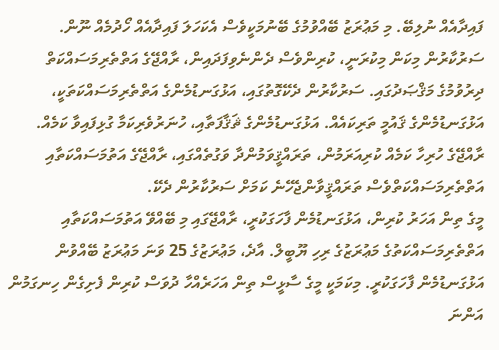ފައިދާއެއް ނުލިބޭ. މި މަޢުރަޒު ބޭއްވުމުގެ ބޭނުމަކީވެސް އެކަހަލަ ފައިދާއެއް ހޯދުމެއް ނޫން. ސަރުކާރުން މިކަން މިކުރަނީ، ކުރިންވެސް ދެންނެވިފަދައިން، ރާއްޖޭގެ އަތްތެރިމަސައްކަތް ދިރުވުމުގެ މަޤްޞަދުގައި. ސަރުކާރުން ދެކޭގޮތުގައި، އަޅުގަނޑުމެންގެ އަތްތެރިމަސައްކަތަކީ، އަޅުގަނޑުމެންގެ ޤައުމީ ތަރިކައެއް. އަޅުގަނޑުމެންގެ ޘަޤާފަތާއި، ހުނަރުވެރިކަމާ ގުޅިފައިވާ ކަމެއް. ރާއްޖޭގެ ހުރިހާ ކަމެއް ކުރިއަރަމުން، ތަރައްޤީވަމުންދާ ވަގުތެއްގައި، ރާއްޖޭގެ އަތުމަސައްކަތާއި އަތްތެރިމަސައްކަތްވެސް ތަރައްޤީވާންޖެހޭނެ ކަމަށް ސަރުކާރުން ދެކޭ.
މީގެ ތިން އަހަރު ކުރިން، އަޅުގަނޑުމެން ފާހަގަކުރީ، ރާއްޖޭގައި މި ބޭއްވޭ އަތުމަސައްކަތާއި އަތްތެރިމަސައްކަތުގެ މަޢުރަޒުގެ ރިހި ޔޫބީލް. އާދެ، މަޢުރަޒުގެ 25 ވަނަ މަޢުރަޒު ބޭއްވުން އަޅުގަނޑުމެން ފާހަގަކުރީ. މިކަމަކީ މީގެ ސާޅީސް ތިން އަހަރެއްހާ ދުވަސް ކުރިން ފެށިގެން ހިނގަމުން އަންނަ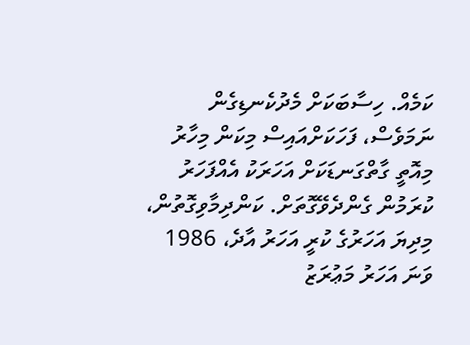ކަމެއް. ހިސާބަކަށް މެދުކެނޑިގެން ނަމަވެސް، ފަހަކަށްއައިސް މިކަން މިހާރު މިއޮތީ ގާތްގަނޑަކަށް އަހަރަކު އެއްފަހަރު ކުރަމުން ގެންދެވޭގޮތަށް. ކަންދިމާވިގޮތުން، މިދިޔަ އަހަރުގެ ކުރީ އަހަރު އާދެ، 1986 ވަނަ އަހަރު މަޢުރަޒު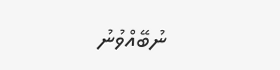ނުބޭއްވުނު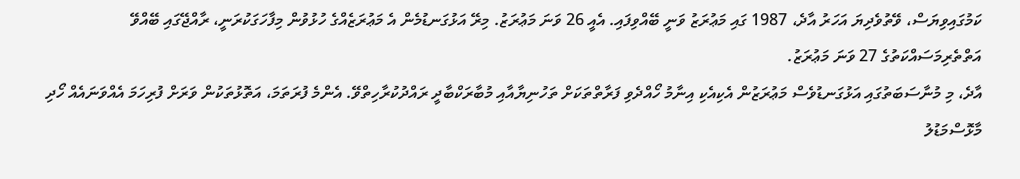ކަމުގައިވިޔަސް، ވޭތުވެދިޔަ އަހަރު އާދެ، 1987 ގައި މަޢުރަޒު ވަނީ ބޭއްވިފައި. އެއީ 26 ވަނަ މަޢުރަޒު. މިރޭ އަޅުގަނޑުމެން އެ މަޢުރަޒެއްގެ ހުޅުވުން މިފާހަގަކުރަނީ، ރާއްޖޭގައި ބޭއްވޭ އަތްތެރިމަސައްކަތުގެ 27 ވަނަ މަޢުރަޒު.
އާދެ، މި މުނާސަބަތުގައި އަޅުގަނޑުވެސް މަޢުރަޒުން އެކިއެކި އިނާމު ހޯއްދެވި ފަރާތްތަކަށް ތަހުނިޔާއާއި މުބާރަކްބާދީ ރައްދުކުރާހިތްވޭ. އެންމެ ފުރަތަމަ، އަތޮޅުތަކުން ވަރަށް ފުރިހަމަ އެއްވަނައެއް ހޯދި މާޅޮސްމަޑުލު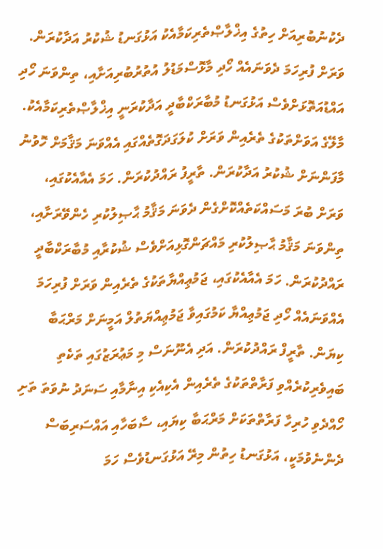ދެކުނުބުރިއަށް ހިތުގެ އިޚްލާޞްތެރިކަމާއެކު އަޅުގަނޑު ޝުކުރު އަދާކުރަން. ވަރަށް ފުރިހަމަ ދެވަނައެއް ހޯދި މާޅޮސްމަޑުލު އުތުރުބުރިއަށާއި، ތިންވަނަ ހޯދި އައްޑުއަތޮޅަށްވެސް އަޅުގަނޑު މުބާރަކްބާދީ އަދާކުރަނީ އިޚްލާޞްތެރިކަމާއެކު. މާލޭގެ އަވަށްތަކުގެ ތެރެއިން ވަރަށް ކުލަގަދަގޮތެއްގައި އެއްވަނަ މަޤާމަށް ހޮވުނު މާފަންނަށް ޝުކުރު އަދާކުރަން. ތާރީފު ރައްދުކުރަން. ހަމަ އެއާއެކުގައި، ވަރަށް ބުރަ މަސައްކަތެއްކޮށްގެން ދެވަނަ މަޤާމު ޙާޞިލުކުރި ހެންވޭރަށާއި، ތިންވަނަ މަޤާމު ޙާޞިލުކުރި މައްޗަންގޮޅިއަށްވެސް ޝުކުރާއި މުބާރަކްބާދީ ރައްދުކުރަން. ހަމަ އެއާއެކުގައި، ޖަމުޢިއްޔާތަކުގެ ތެރެއިން ވަރަށް ފުރިހަމަ އެއްވަނައެއް ހޯދި ޖަމުޢިއްޔާ ކަމުގައިވާ ޖަމުޢިއްޔަތުލް އަމީނަށް މަރްޙަބާ ކިޔަން. ތާރީފް ރައްދުކުރަން. އަދި އެނޫނަސް މި މަޢުރަޒުގައި ތަކެތި ބައިވެރިކުރެއްވި ފަރާތްތަކުގެ ތެރެއިން އެކިއެކި އިނާމާއި ސަނަދު ނުވަތަ ތަށި ހޯއްދެވި ހުރިހާ ފަރާތްތަކަށް މަރްޙަބާ ކިޔައި، ސާބަހާއި އައްސަރިބަސް ދެންނެވުމަކީ، އަޅުގަނޑު ހިތުން މިރޭ އަޅުގަނޑުވެސް ހަމަ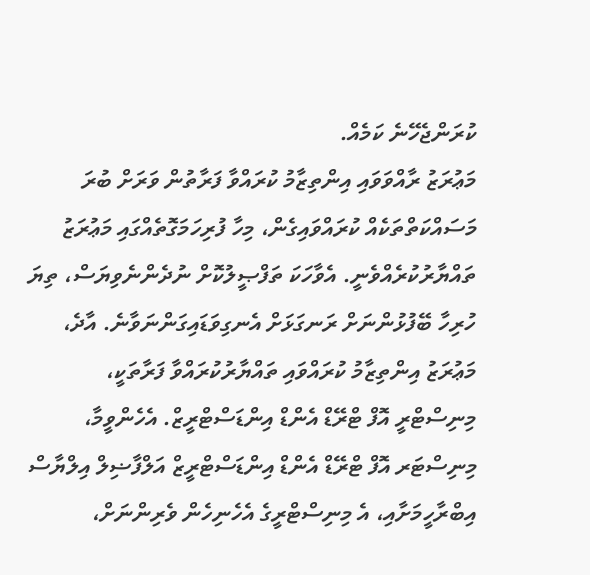ކުރަންޖެހޭނެ ކަމެއް.
މަޢުރަޒު ރާއްވަވައި އިންތިޒާމު ކުރައްވާ ފަރާތުން ވަރަށް ބުރަ މަސައްކަތްތަކެއް ކުރައްވައިގެން، މިހާ ފުރިހަމަގޮތެއްގައި މަޢުރަޒު ތައްޔާރުކުރެއްވެނީ. އެވާހަކަ ތަފްޞީލުކޮށް ނުދެންނެވިޔަސް، ތިޔަ ހުރިހާ ބޭފުޅުންނަށް ރަނގަޅަށް އެނގިވަޑައިގަންނަވާނެ. އާދެ، މަޢުރަޒު އިންތިޒާމު ކުރައްވައި ތައްޔާރުކުރައްވާ ފަރާތަކީ، މިނިސްޓްރީ އޮފް ޓްރޭޑް އެންޑް އިންޑަސްޓްރީޒް. އެހެންވީމާ، މިނިސްޓަރ އޮފް ޓްރޭޑް އެންޑް އިންޑަސްޓްރީޒް އަލްފާޟިލް އިލްޔާސް އިބްރާހީމަށާއި، އެ މިނިސްޓްރީގެ އެހެނިހެން ވެރިންނަށް،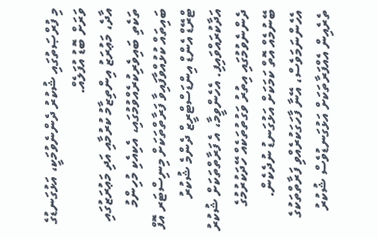މި ފުރްޞަތުގައި ޝުކުރު ދެންނެވުމަކީ، އަޅުގަނޑުގެ ވަރަށް ބޮޑު އުފަލެއް.
އާދެ، މަޢުރަޒު އިންތިޒާމު ކުރުމާއި އަދި މަޢުރަޒުގައި ތަކެތި ބައިވެރިކުރެއްވުމުގައި، އެކިއެކި މުހިންމު ބައިތައް ކުޅުއްވާފައިވާ ފަރާތްތަކަށް މިނިސްޓަރ އޮފް ޓްރޭޑް އެންޑް އިންޑަސްޓްރީޒް ދެންމެ ޝުކުރު އަދާކުރައްވައިފި. އެހެންވީމާ، އެ ފަރާތްތަކަށް ޝުކުރު ދެންނެވުމުގައި އިތުރު ވަގުތުތަކެއް ހޭދަކުރުމުގެ ބޭނުމެއް އޮތް ކަމަކަށް އަޅުގަނޑު ނުދެކެން. އެހެންނަމަވެސް، އޭނާ ފާހަގަކުރެއްވި ފަރާތްތަކުގެ ތެރެއިން އެއްފަރާތަކަށް އަޅުގަނޑުވެސް ޝުކުރު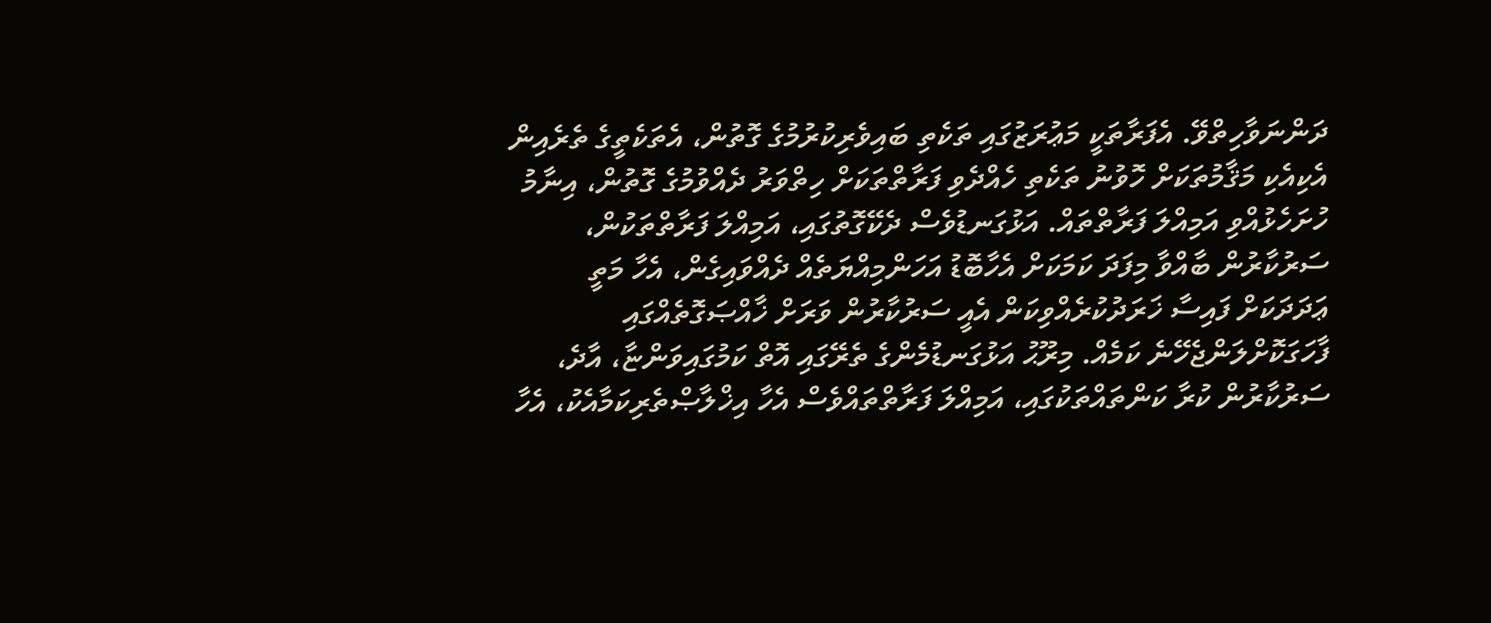ދަންނަވާހިތްވޭ. އެފަރާތަކީ މަޢުރަޒުގައި ތަކެތި ބައިވެރިކުރުމުގެ ގޮތުން، އެތަކެތީގެ ތެރެއިން އެކިއެކި މަޤާމުތަކަށް ހޮވުނު ތަކެތި ހެއްދެވި ފަރާތްތަކަށް ހިތްވަރު ދެއްވުމުގެ ގޮތުން، އިނާމު ހުށަހެޅުއްވި އަމިއްލަ ފަރާތްތައް. އަޅުގަނޑުވެސް ދެކޭގޮތުގައި، އަމިއްލަ ފަރާތްތަކުން، ސަރުކާރުން ބާއްވާ މިފަދަ ކަމަކަށް އެހާބޮޑު އަހަންމިއްޔަތެއް ދެއްވައިގެން، އެހާ މަތީ ޢަދަދަކަށް ފައިސާ ޚަރަދުކުރެއްވިކަން އެއީ ސަރުކާރުން ވަރަށް ޚާއްޞަގޮތެއްގައި ފާހަގަކޮށްލަންޖެހޭނެ ކަމެއް. މިރޫޙު އަޅުގަނޑުމެންގެ ތެރޭގައި އޮތް ކަމުގައިވަންޏާ، އާދެ، ސަރުކާރުން ކުރާ ކަންތައްތަކުގައި، އަމިއްލަ ފަރާތްތައްވެސް އެހާ އިޚްލާޞްތެރިކަމާއެކު، އެހާ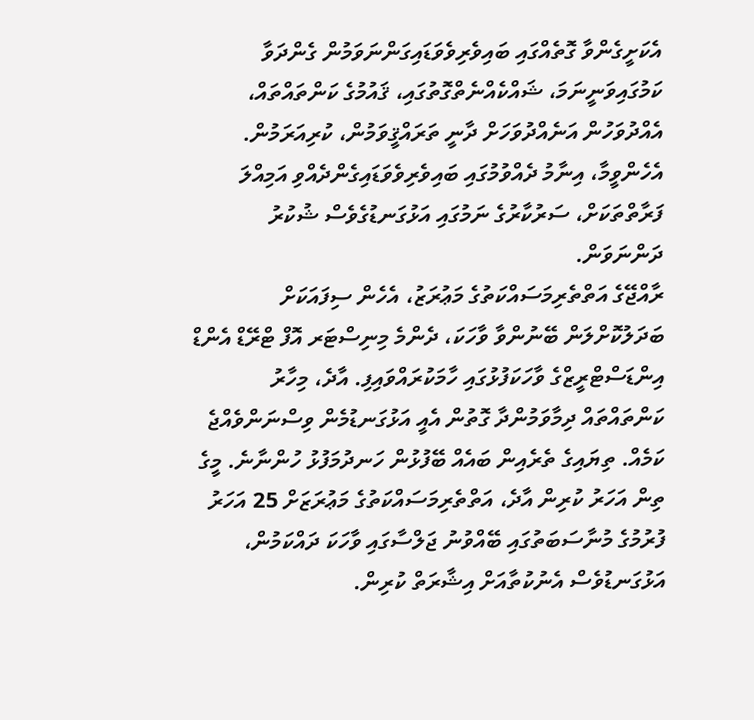އެކަށީގެންވާ ގޮތެއްގައި ބައިވެރިވެވަޑައިގަންނަވަމުން ގެންދަވާ ކަމުގައިވަނީނަމަ، ޝައްކެއްނެތްގޮތުގައި، ޤައުމުގެ ކަންތައްތައް، އެއްދުވަހުން އަނެއްދުވަހަށް ދާނީ ތަރައްޤީވަމުން، ކުރިއަރަމުން. އެހެންވީމާ، އިނާމު ދެއްވުމުގައި ބައިވެރިވެވަޑައިގެންދެއްވި އަމިއްލަ ފަރާތްތަކަށް، ސަރުކާރުގެ ނަމުގައި އަޅުގަނޑުގެވެސް ޝުކުރު ދަންނަވަން.
ރާއްޖޭގެ އަތްތެރިމަސައްކަތުގެ މަޢުރަޒު، އެހެން ސިފައަކަށް ބަދަލުކޮށްލަން ބޭނުންވާ ވާހަކަ، ދެންމެ މިނިސްޓަރ އޮފް ޓްރޭޑް އެންޑް އިންޑަސްޓްރީޒްގެ ވާހަކަފުޅުގައި ހާމަކުރައްވައިފި. އާދެ، މިހާރު ކަންތައްތައް ދިމާވަމުންދާ ގޮތުން އެއީ އަޅުގަނޑުމެން ވިސްނަންވެއްޖެ ކަމެއް. ތިޔައިގެ ތެރެއިން ބައެއް ބޭފުޅުން ހަނދުމަފުޅު ހުންނާނެ. މީގެ ތިން އަހަރު ކުރިން އާދެ، އަތްތެރިމަސައްކަތުގެ މަޢުރަޒަށް 25 އަހަރު ފުރުމުގެ މުނާސަބަތުގައި ބޭއްވުނު ޖަލްސާގައި ވާހަކަ ދައްކަމުން، އަޅުގަނޑުވެސް އެނުކުތާއަށް އިޝާރަތް ކުރިން.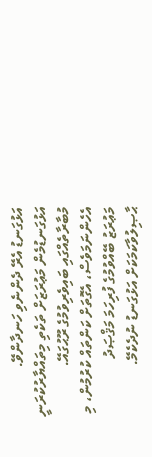އަޅުގަނޑު އެރޭ ދެންނެވި ހަނދާންވޭ. އަޅުގަނޑުމެން މަޢުރަޒަށް ތަކެތި މިތައްޔާރުކުރަނީ މުބާރާތެއްގައި ބައިވެރިވުމުގެ ރޫޙުގައޭ. އެހެންނަމަވެސް، އެގޮތަށް ކަންތައް ކުރުމުން، މި މަޢުރަޒު ބޭއްވުމުގެ ފުރިހަމަ މަޤްޞަދު ޙާޞިލުވާކަމަކަށް އަޅުގަނޑު ނުދެކެމޭ.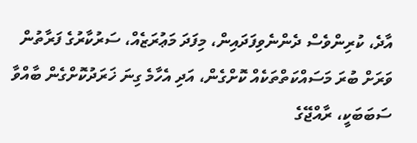އާދެ، ކުރިންވެސް ދެންނެވިފަދައިން، މިފަދަ މަޢުރަޒެއް، ސަރުކާރުގެ ފަރާތުން ވަރަށް ބުރަ މަސައްކަތްތަކެއް ކޮށްގެން، އަދި އެހާމެ ގިނަ ޚަރަދުކޮށްގެން ބާއްވާ ސަބަބަކީ، ރާއްޖޭގެ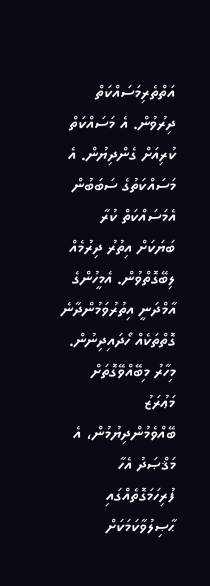އަތްތެރިމަސައްކަތް ދިރުވުން. އެ މަސައްކަތް ކުރިއަށް ގެންދިޔުން. އެ މަސައްކަތުގެ ސަބަބުން އެމަސައްކަތް ކުރާ ބަޔަކަށް އިތުރު ދިރުމެއް ލިބޭގޮތްވުން. އެމީހުންގެ އާމްދަނީ އިތުރުވަމުންދާނެ ގޮތްތަކެއް ހޯދައިދިނުން. މިހާރު މިބޭއްވޭގޮތަށް މަޢުރަޒު ބޭއްވެމުންދިޔުމުން، އެ މަޤްޞަދު އެހާ ފުރިހަމަގޮތެއްގައި ޙާޞިލުވާކަމަކަށް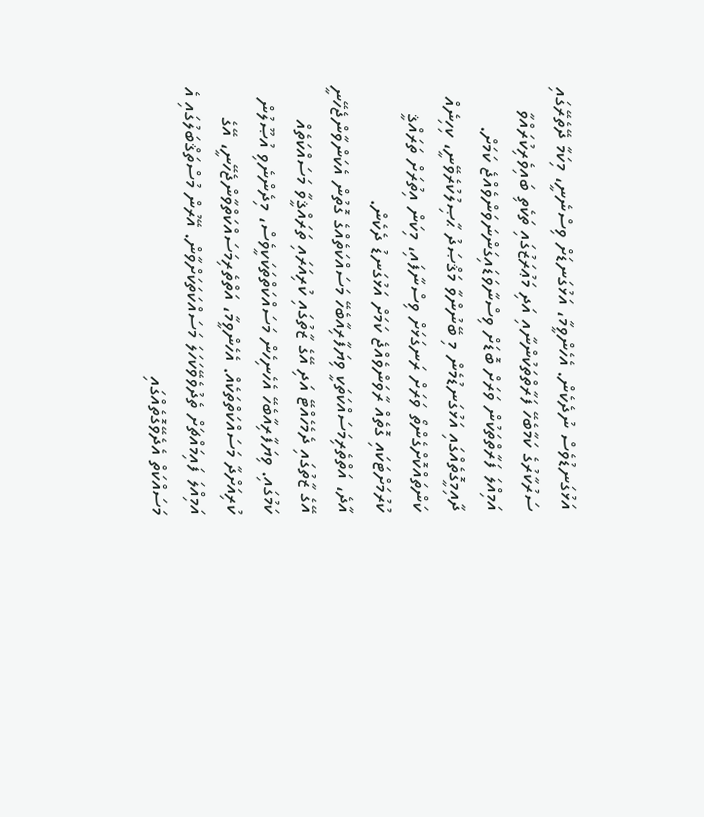އަޅުގަނޑުވެސް ނުދެކެން. އެހެންވީމާ، އަޅުގަނޑަށް ވިސްނެނީ، މިކަމާ ދޭތެރޭގައި ސަރުކާރުގެ ކަމާބެހޭ ފަރާތްތަކުންނާއި އަދި މަޢުރަޒުގައި ތަކެތި ބައިވެރިކުރައްވާ އަމިއްލަ ފަރާތްތަކުން ވަރަށް ބޮޑަށް ވިސްނާވަޑައިގަންނަވަންވެއްޖެ ކަމަށް. ދާއިމީގޮތެއްގައި އަޅުގަނޑުމެން މި ބޭނުންވާ މަޤްޞަދު ޙާޞިލުކުރެވޭނީ، ކިހިނެއް ކަންތައްކޮށްގެންތޯ ވަރަށް ރަނގަޅަށް ވިސްނާފައި، މިކަން އިތުރަށް ތަރައްޤީ ކުރުމަށްޓަކައި ގޮތެއް ރާވަންވެއްޖެ ކަމަށް އަޅުގަނޑު ދެކެން.
އާދެ، އަތްތެރިމަސައްކަތަކީ ވިޔަފާރިއާބެހޭ މަސައްކަތެއްގެ ގޮތުން އެކަންވާންޖެހޭނީ އޭގެ ޒާތުގައި ދެމެހެއްޓޭ އަދި އޭގެ ޒާތުގައި ކުރިއަރައި ތަރައްޤީވާ މަސައްކަތެއް ކަމުގައި. ވިޔަފާރިއާބެހޭ އެހެނިހެން މަސައްކަތްތަކަކީވެސް، މިދެންނެވި އުޞޫލުން ކުރިއަށްދާ މަސައްކަތްތަކެއް. އެހެންވީމާ، އަތްތެރިމަސައްކަތްވާންޖެހޭނީ، އޭގެ އަމިއްލަ ފައިމައްޗަށް ތެދުވެވޭކަހަލަ މަސައްކަތަކަށްވާން. އޭރުން މުސްތަޤްބަލުގައި އެ މަސައްކަތް އެދެވޭގޮތެއްގައި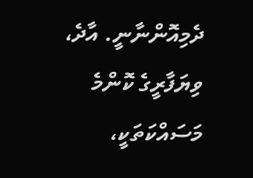ދެމިއޮންނާނީ. އާދެ، ވިޔަފާރީގެ ކޮންމެ މަސައްކަތަކީ،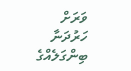ވަރަށް ހަރުދަނާ ބިންގަލެއްގެ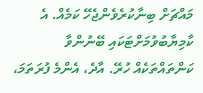މައްޗަށް ބިނާކުރެވެންޖެހޭ ކަމެއް. އެ ކާމިޔާބުވުމަށްޓަކައި ބޭނުންވާ ކަންތައްތަކެއް ހުރޭ. އާދެ، އެންމެ ފުރަތަމަ،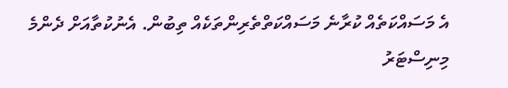އެ މަސައްކަތެއް ކުރާނެ މަސައްކަތްތެރިންތަކެއް ތިބުން. އެނުކުތާއަށް ދެންމެ މިނިސްޓަރު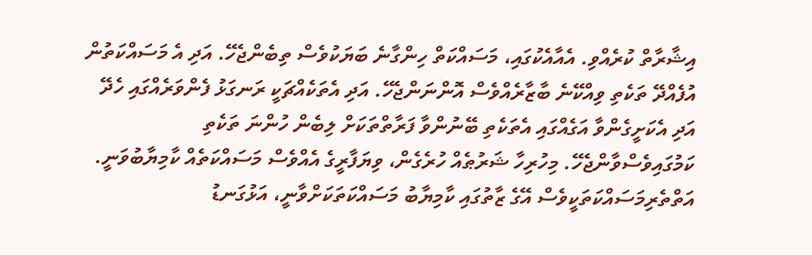އިޝާރާތް ކުރެއްވި. އެއާއެކުގައި، މަސައްކަތް ހިންގާނެ ބަޔަކުވެސް ތިބެންޖެހޭ. އަދި އެ މަސައްކަތުން އުފެއްދޭ ތަކެތި ވިއްކޭނެ ބާޒާރެއްވެސް އޮންނަންޖެހޭ. އަދި އެތަކެއްޗަކީ ރަނގަޅު ފެންވަރެއްގައި ހެދޭ އަދި އެކަށީގެންވާ އަގެއްގައި އެތަކެތި ބޭނުންވާ ފަރާތްތަކަށް ލިބެން ހުންނަ ތަކެތި ކަމުގައިވެސްވާންޖެހޭ. މިހުރިހާ ޝަރުޠެއް ހުރެގެން، ވިޔަފާރީގެ އެއްވެސް މަސައްކަތެއް ކާމިޔާބުވަނީ. އަތްތެރިމަސައްކަތަކީވެސް އޭގެ ޒާތުގައި ކާމިޔާބު މަސައްކަތަކަށްވާނީ، އަޅުގަނޑު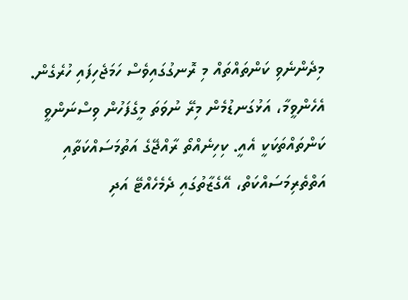މިދެންނެވި ކަންތައްތައް މި ރޮނގުގައިވެސް ހަމަޖެހިފައި ހުރެގެން. އެހެންވީމާ، އަޅުގަނޑުމެން މިރޭ ނުވަތަ މީގެފަހުން ވިސްނަންވީ ކަންތައްތަކަކީ އެއީ. ކިހިނެއްތޯ ރާއްޖޭގެ އަތުމަސައްކަތާއި އަތްތެރިމަސައްކަތް، އޭގެޒާތުގައި ދެމެހެއްޓޭ އަދި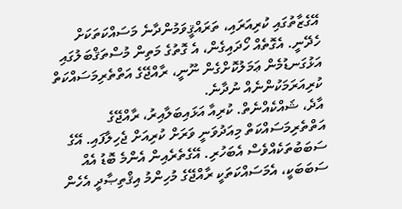އޭގެޒާތުގައި ކުރިއަރައި، ތަރައްޤީވަމުންދާނެ މަސައްކަތަކަށް ހެދޭނީ. އެގޮތެއް ހޯދައިގެން، އެ ގޮތުގެ މަތިން މުސްތަޤްބަލުގައި އަޅުގަނޑުމެން ޢަމަލުކޮށްގެން ނޫނީ، ރާއްޖޭގެ އަތްތެރިމަސައްކަތް ކުރިއަރަމަކުންނެއް ނުދާނެ.
އާދެ، ޝައްކެއްނެތް. ކުރިއާ އަޅައިބަލާއިރު، ރާއްޖޭގެ އަތްތެރިމަސައްކަތް މިއަދުވަނީ ވަރަށް ކުރިއަށް ޖެހިލާފައި. އޭގެ ސަބަބުތަކެއްވެސް އެބަހުރި. އޭގެތެރެއިން އެންމެ ބޮޑު އެއް ސަބަބަކީ، އެމަސައްކަތަކީ ރާއްޖޭގެ މުހިންމު އިޤްތިޞާދީ އެހެން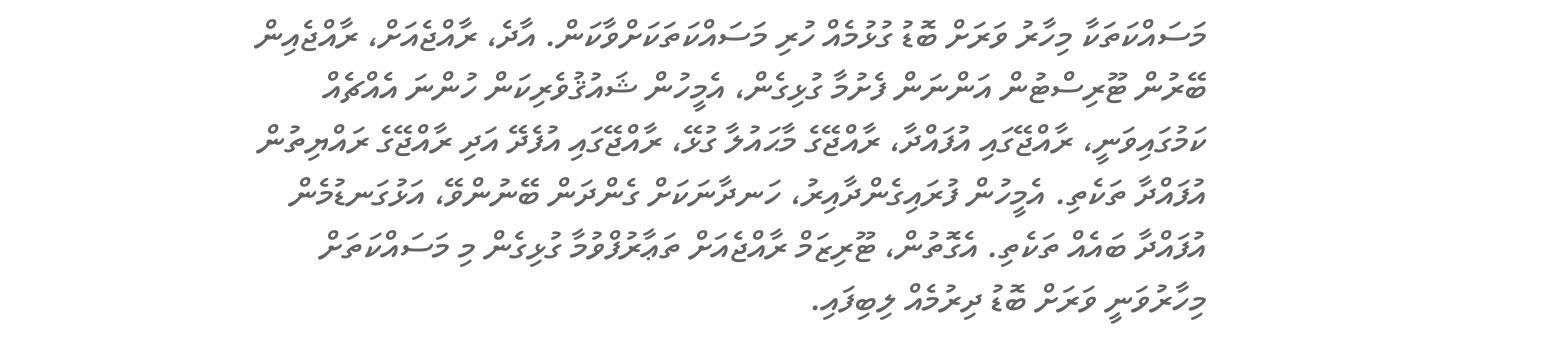މަސައްކަތަކާ މިހާރު ވަރަށް ބޮޑު ގުޅުމެއް ހުރި މަސައްކަތަކަށްވާކަން. އާދެ، ރާއްޖެއަށް، ރާއްޖެއިން ބޭރުން ޓޫރިސްޓުން އަންނަން ފެށުމާ ގުޅިގެން، އެމީހުން ޝައުޤުވެރިކަން ހުންނަ އެއްޗެއް ކަމުގައިވަނީ، ރާއްޖޭގައި އުފައްދާ، ރާއްޖޭގެ މާޙައުލާ ގުޅޭ، ރާއްޖޭގައި އުފެދޭ އަދި ރާއްޖޭގެ ރައްޔިތުން އުފައްދާ ތަކެތި. އެމީހުން ފުރައިގެންދާއިރު، ހަނދާނަކަށް ގެންދަން ބޭނުންވޭ، އަޅުގަނޑުމެން އުފައްދާ ބައެއް ތަކެތި. އެގޮތުން، ޓޫރިޒަމް ރާއްޖެއަށް ތަޢާރުފްވުމާ ގުޅިގެން މި މަސައްކަތަށް މިހާރުވަނީ ވަރަށް ބޮޑު ދިރުމެއް ލިބިފައި.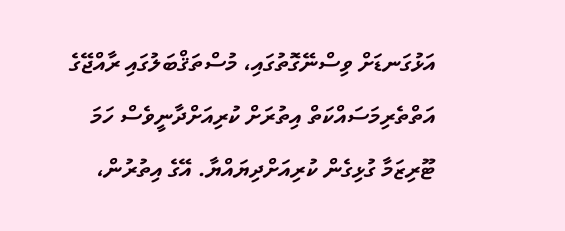އަޅުގަނޑަށް ވިސްނޭގޮތުގައި، މުސްތަޤްބަލުގައި ރާއްޖޭގެ އަތްތެރިމަސައްކަތް އިތުރަށް ކުރިއަށްދާނީވެސް ހަމަ ޓޫރިޒަމާ ގުޅިގެން ކުރިއަށްދިޔައްޔާ. އޭގެ އިތުރުން،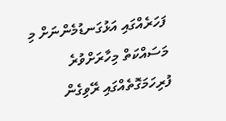ފަހަރެއްގައި އަޅުގަނޑުމެންނަށް މި މަސައްކަތް މިހާރަށްވުރެ ފުރިހަމަގޮތެއްގައި ރޭވިގެން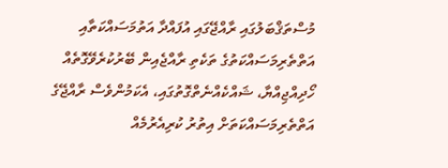މުސްތަޤްބަލުގައި ރާއްޖޭގައި އުފައްދާ އަތުމަސައްކަތާއި އަތްތެރިމަސައްކަތުގެ ތަކެތި ރާއްޖެއިން ބޭރުކުރެވޭގޮތެއް ހޯދިއްޖިއްޔާ، ޝައްކެއްނެތްގޮތުގައި، އެކަމުންވެސް ރާއްޖޭގެ އަތްތެރިމަސައްކަތަށް އިތުރު ކުރިއެރުމެއް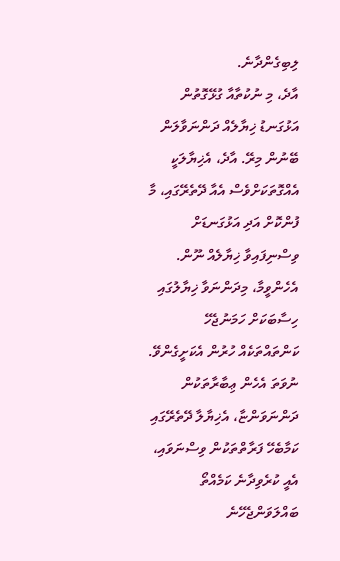ލިބިގެންދާނެ.
އާދެ، މި ނުކުތާއާ ގުޅޭގޮތުން އަޅުގަނޑު ޚިޔާލެއް ދަންނަވާލަން ބޭނުން މިރޭ. އާދެ، އެޚިޔާލަކީ އެއްގޮތަކަށްވެސް އެއާ ދޭތެރޭގައި، މާ ފުންކޮށް އަދި އަޅުގަނޑަށް ވިސްނިފައިވާ ޚިޔާލެއް ނޫން. އެހެންވީމާ، މިދަންނަވާ ޚިޔާލުގައި ހިސާބަކަށް ހަމަނުޖެހޭ ކަންތައްތަކެއް ހުރުން އެކަށީގެންވޭ. ނުވަތަ އެހެން ޢިބާރާތަކުން ދަންނަވަންޏާ، އެޚިޔާލާ ދޭތެރޭގައި ކަމާބެހޭ ފަރާތްތަކުން ވިސްނަވައި، އެއީ ކުރެވިދާނެ ކަމެއްތޯ ބައްލަވަންޖެހޭނެ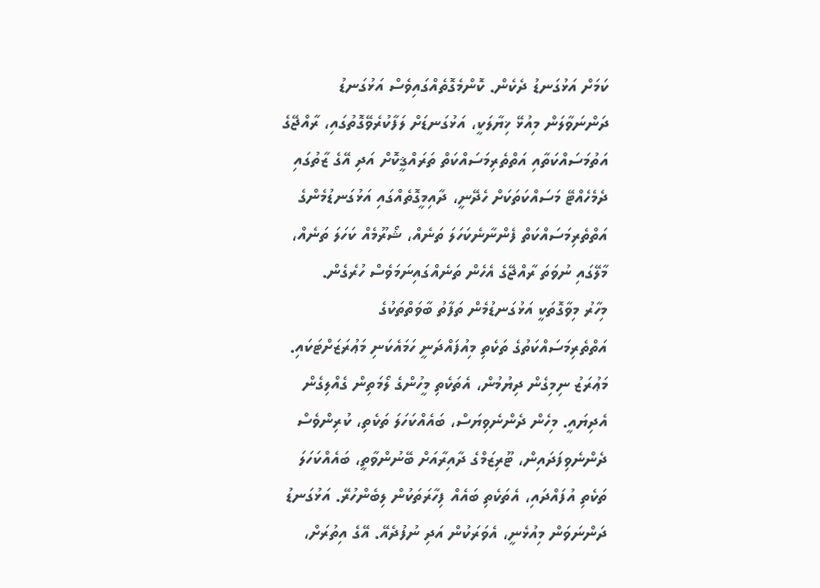ކަމަށް އަޅުގަނޑު ދެކެން. ކޮންމެގޮތެއްގައިވެސް އަޅުގަނޑު ދަންނަވާލަން މިއުޅޭ ޚިޔާލަކީ، އަޅުގަނޑަށް ލަފާކުރެވޭގޮތުގައި، ރާއްޖޭގެ އަތުމަސައްކަތާއި އަތްތެރިމަސައްކަތް ތަރައްޤީކޮށް އަދި އޭގެ ޒާތުގައި ދެމެހެއްޓޭ މަސައްކަތަކަށް ހެދޭނީ، ދާއިމީގޮތެއްގައި އަޅުގަނޑުމެންގެ އަތްތެރިމަސައްކަތް ފެންނާނެކަހަލަ ތަނެއް، ޝޯރޫމެއް ކަހަލަ ތަނެއް، މާލޭގައި ނުވަތަ ރާއްޖޭގެ އެހެން ތަނެއްގައިނަމަވެސް ހުރެގެން.
މިހާރު މިވާގޮތަކީ އަޅުގަނޑުމެން ތަފާތު ބާވަތްތަކުގެ އަތްތެރިމަސައްކަތުގެ ތަކެތި މިއުފައްދަނީ ހަމައެކަނި މަޢުރަޒަށްޓަކައި. މަޢުރަޒު ނިމިގެން ދިޔުމުން، އެތަކެތި މީހުންގެ ލޯމަތިން ގެއްލިގެން އެދިޔައީ. މިހެން ދެންނެވިޔަސް، ބައެއްކަހަލަ ތަކެތި، ކުރިންވެސް ދެންނެވިފަދައިން، ޓޫރިޒަމްގެ ދާއިރާއަށް ބޭނުންވާތީ، ބައެއްކަހަލަ ތަކެތި އުފައްދައި، އެތަކެތި ބައެއް ފިހާރަތަކުން ލިބެންހުރޭ. އަޅުގަނޑު ދަންނަވަން މިއުޅެނީ، އެވަރަކުން އަދި ނުފުދެއޭ. އޭގެ އިތުރަށް،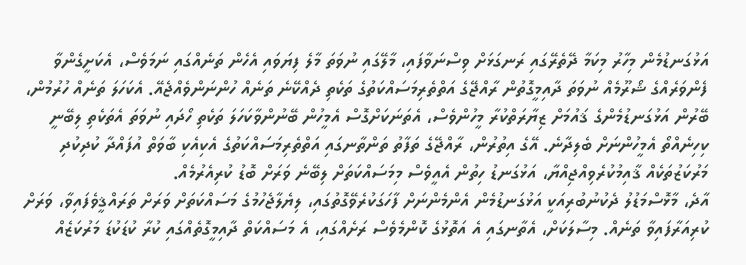އަޅުގަނޑުމެން މިހާރު މިކަމާ ދޭތެރޭގައި ރަނގަޅަށް ވިސްނަވާފައި، މާލޭގައި ނުވަތަ މާލެ ފިޔަވައި އެހެން ތަނެއްގައި ނަމަވެސް، އެކަށީގެންވާ ފެންވަރެއްގެ ޝޯރޫމެއް ނުވަތަ ދާއިމީގޮތުން ރާއްޖޭގެ އަތްތެރިމަސައްކަތުގެ ތަކެތި ދެއްކޭނެ ތަނެއް ހުންނަންވެއްޖެއޭ. އެކަހަލަ ތަނެއް ހުރުމުން، ބޭރުން އަޅުގަނޑުމެންގެ ޤައުމަށް ޒިޔާރަތްކުރާ މީހުންވެސް، އެތަނަކަށްގޮސް އެމީހުން ބޭނުންވާކަހަލަ ތަކެތި ހޯދައި ނުވަތަ އެތަކެތި ލިބޭނީ ކިހިނެއްތޯ އެމީހުންނަށް ބެލިދާނެ. އޭގެ އިތުރުން، ރާއްޖޭގެ ތަފާތު ތަންތާނގައި އަތްތެރިމަސައްކަތުގެ އެކިއެކި ބާވަތް އުފައްދާ ކުދިކުދި މަރުކަޒުތަކެއް ޤާއިމުކުރެވިއްޖިއްޔާ، އަޅުގަނޑު ހިތުން އެއީވެސް މިމަސައްކަތަށް ލިބޭނެ ވަރަށް ބޮޑު ކުރިއެރުމެއް.
އާދެ، މާޅޮސްމަޑުލު ދެކުނުބުރިއަކީ އަޅުގަނޑުމެން އެންމެންނަށް ފާހަގަކުރެވޭގޮތުގައި، ލިޔެލާޖެހުމުގެ މަސައްކަތަށް ވަރަށް ތަރައްޤީވެފައިވާ، ވަރަށް ކުރިއަރާފައިވާ ތަނެއް. މިސާލަކަށް، އެތާނގައި އެ އަތޮޅުގެ ކޮންމެވެސް ރަށެއްގައި، އެ މަސައްކަތް ދާއިމީގޮތެއްގައި ކުރާ ކުޑަކުޑަ މަރުކަޒެއް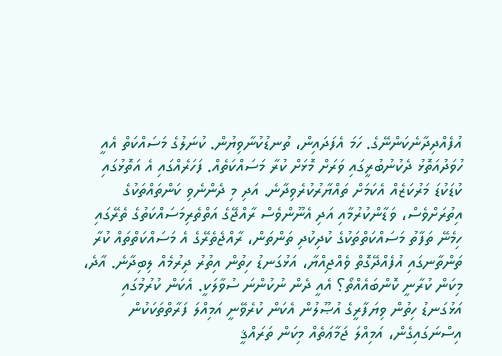އުފެއްދިދާނެކަންނޭގެ. ހަމަ އެފަދައިން، ތުނޑުކުނާވިޔުން. ކުނަލުގެ މަސައްކަތް އެއީ ހުވަދުއަތޮޅު ދެކުނުބުރީގައި ވަރަށް މޮޅަށް ކުރާ މަސައްކަތެއް. ފަހަރެއްގައި އެ އަތޮޅުގައި ކުޑަކުޑަ މަރުކަޒެއް އެކަމަށް ތައްޔާރުކުރެވިދާނެ. އަދި މި ދެންނެވި ކަންތައްތަކުގެ އިތުރަށްވެސް، ވަޑާންކުރުމާއި އަދި އެނޫންވެސް ރާއްޖޭގެ އަތްތެރިމަސައްކަތުގެ ތެރޭގައި ހިމެނޭ ތަފާތު މަސައްކަތްތަކުގެ ކުދިކުދި ތަންތަން، ރާއްޖެތެރޭގެ އެ މަސައްކަތްތައް ކުރާ ތަންތާނގައި އުފެއްދޭގޮތް ވެއްޖިއްޔާ، އަޅުގަނޑު ހިތުން އިތުރު ދިރުމެއް ލިބިދާނެ. އާދެ، މިކަން ކުރާނީ ކޮންބައެއްތޯ؟ އެއީ ދެން ނުކުންނަ ސުވާލަކީ. އެކަން ކުރުމުގައި އަޅުގަނޑު ހިތުން ވިޔަފާރީގެ އުޞޫލުން އެކަން ކުރެވޭނީ އަމިއްލަ ފަރާތްތަކަކުން އިސްނަގައިގެން، އަމިއްލަ ޖަމާޢަތެއް މިކަން ތަރައްޤީ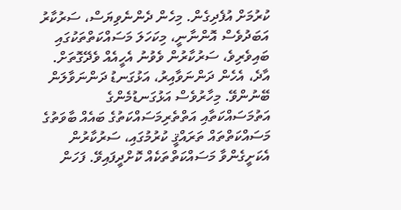ކުރުމަށް އުފެދިގެން. މިހެން ދެންނެވިޔަސް، ސަރުކާރު އަބަދުވެސް އޮންނާނީ، މިކަހަލަ މަސައްކަތްތަކުގައި ބައިވެރިވެ، ސަރުކާރުން ވެވުނު އެހީއެއް ވެދޭގޮތަށް.
އާދެ، އެހެން ދަންނަވާއިރު، އަޅުގަނޑު ދަންނަވާލަން ބޭނުންވޭ. މިހާރުވެސް އަޅުގަނޑުމެންގެ އަތުމަސައްކަތާއި އަތްތެރިމަސައްކަތުގެ ބައެއް ބާވަތުގެ މަސައްކަތްތައް ތަރައްޤީ ކުރުމުގައި، ސަރުކާރުން އެކަށީގެންވާ މަސައްކަތްތަކެއް ކޮށްދީފައިވޭ. ފަހަން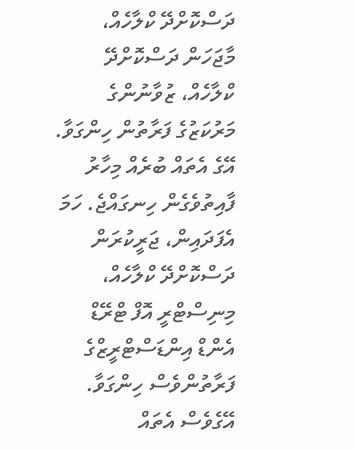ދަސްކޮށްދޭ ކްލާހެއް، މާޖަހަން ދަސްކޮށްދޭ ކްލާހެއް، ޒުވާނުންގެ މަރުކަޒުގެ ފަރާތުން ހިންގަވާ. އޭގެ އެތައް ބުރެއް މިހާރު ފާއިތުވެގެން ހިނގައްޖެ. ހަމަ އެފަދައިން، ޖަރީކުރަން ދަސްކޮށްދޭ ކްލާހެއް، މިނިސްޓްރީ އޮފް ޓްރޭޑް އެންޑް އިންޑަސްޓްރީޒްގެ ފަރާތުންވެސް ހިންގަވާ. އޭގެވެސް އެތައް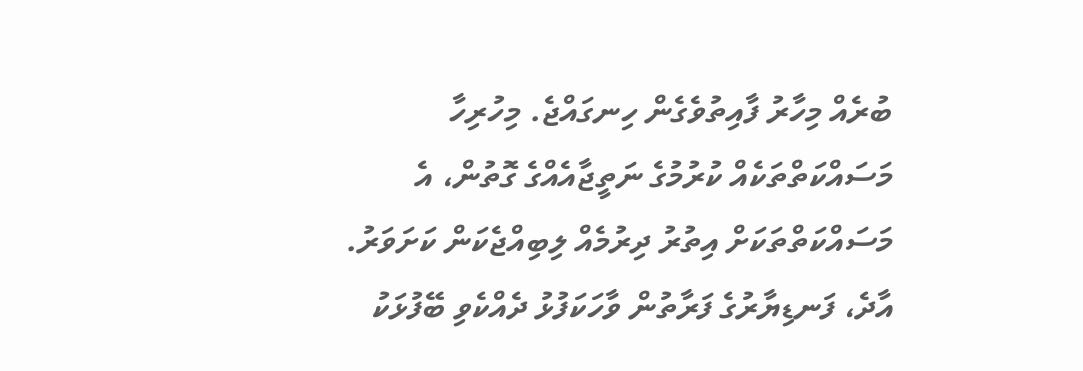ބުރެއް މިހާރު ފާއިތުވެގެން ހިނގައްޖެ. މިހުރިހާ މަސައްކަތްތަކެއް ކުރުމުގެ ނަތީޖާއެއްގެ ގޮތުން، އެ މަސައްކަތްތަކަށް އިތުރު ދިރުމެއް ލިބިއްޖެކަން ކަށަވަރު. އާދެ، ފަނޑިޔާރުގެ ފަރާތުން ވާހަކަފުޅު ދެއްކެވި ބޭފުޅަކު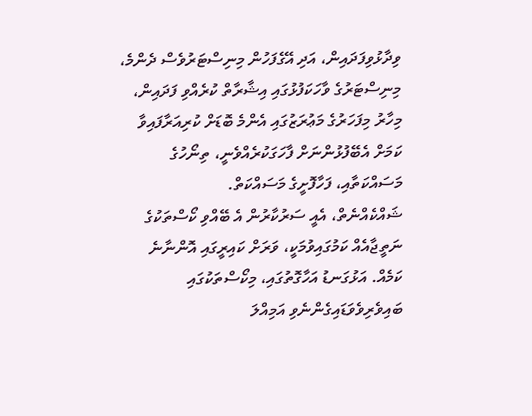ވިދާޅުވިފަދައިން، އަދި އޭގެފަހުން މިނިސްޓަރުވެސް ދެންމެ، މިނިސްޓަރުގެ ވާހަކަފުޅުގައި އިޝާރާތް ކުރެއްވި ފަދައިން، މިހާރު މިފަހަރުގެ މަޢުރަޒުގައި އެންމެ ބޮޑަށް ކުރިއަރާފައިވާ ކަމަށް އެބޭފުޅުންނަށް ފާހަގަކުރެއްވެނީ، ތިނޯހުގެ މަސައްކަތާއި، ފަހާފޮށީގެ މަސައްކަތް.
ޝައްކެއްނެތް، އެއީ ސަރުކާރުން އެ ބޭއްވި ކޯސްތަކުގެ ނަތީޖާއެއް ކަމުގައިވުމަކީ، ވަރަށް ކައިރީގައި އޮންނާނެ ކަމެއް. އަޅުގަނޑު އަހާގޮތުގައި، މިކޯސްތަކުގައި ބައިވެރިވެވަޑައިގެންނެވި އަމިއްލަ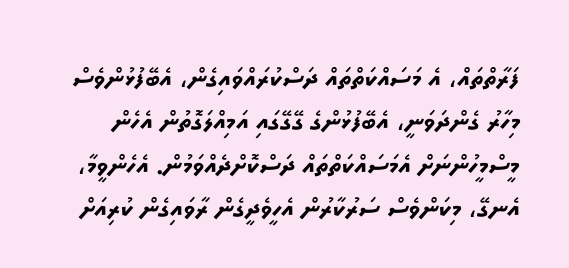ފަރާތްތައް، އެ މަސައްކަތްތައް ދަސްކުރައްވައިގެން، އެބޭފުޅުންވެސް މިހާރު ގެންދަވަނީ، އެބޭފުޅުންގެ ގޭގޭގައި އަމިއްލަގޮތުން އެހެން މީސްމީހުންނަށް އެމަސައްކަތްތައް ދަސްކޮށްދެއްވަމުން. އެހެންވީމާ، އެނގޭ، މިކަންވެސް ސަރުކާރުން އެހީވެދީގެން ރާވައިގެން ކުރިއަށް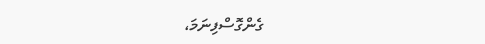ގެންގޮސްފިނަމަ،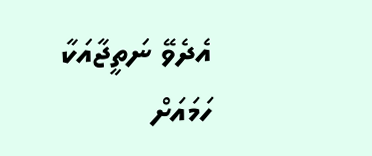އެދެވޭ ނަތީޖާއަކާ ހަމައަށް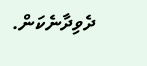ދެވިދާނެކަން.